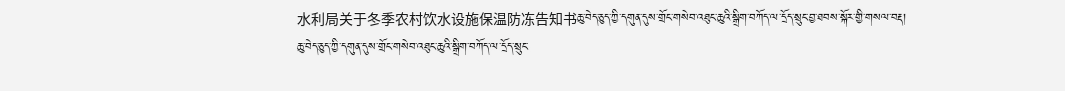水利局关于冬季农村饮水设施保温防冻告知书ཆུ་བེད་ཅུད་ཀྱི་དགུན་དུས་གྲོང་གསེབ་འཐུང་ཆུའི་སྒྲིག་བཀོད་ལ་དྲོད་སྲུང་བྱ་ཐབས་སྐོར་གྱི་གསལ་བརྡ།
ཆུ་བེད་ཅུད་ཀྱི་དགུན་དུས་གྲོང་གསེབ་འཐུང་ཆུའི་སྒྲིག་བཀོད་ལ་དྲོད་སྲུང་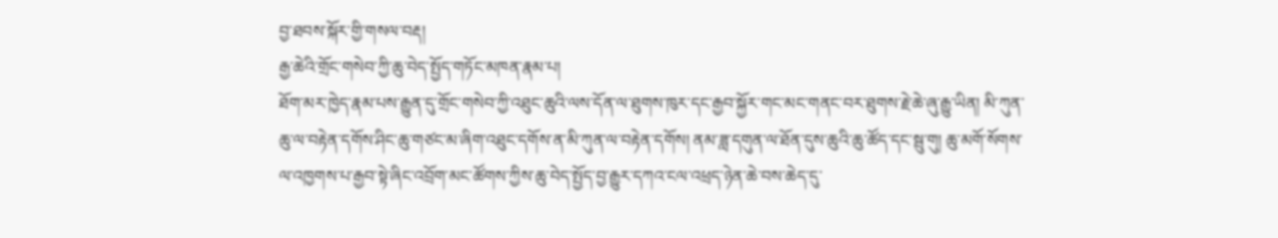བྱ་ཐབས་སྐོར་གྱི་གསལ་བརྡ།
རྒྱ་ཆེའི་གྲོང་གསེབ་ཀྱི་ཆུ་བེད་སྤྱོད་གཏོང་མཁན་རྣམ་པ།
ཐོག་མར་ཁྱེད་རྣམ་པས་རྒྱུན་དུ་གྲོང་གསེབ་ཀྱི་འཐུང་ཆུའི་ལས་དོན་ལ་ཐུགས་ཁུར་དང་རྒྱབ་སྐྱོར་གང་མང་གནང་བར་ཐུགས་རྗེ་ཆེ་ཞུ་རྒྱུ་ཡིན། མི་ཀུན་ཆུ་ལ་བརྟེན་དགོས་ཤིང་ཆུ་གཙང་མ་ཞིག་འཐུང་དགོས་ན་མི་ཀུན་ལ་བརྟེན་དགོས། ནམ་ཟླ་དགུན་ལ་ཐོན་དུས་ཆུའི་ཆུ་ཚོད་དང་སྦུ་གུ། ཆུ་མགོ་སོགས་ལ་འཁྱགས་པ་རྒྱབ་སྟེ་ཞིང་འབྲོག་མང་ཚོགས་ཀྱིས་ཆུ་བེད་སྤྱོད་བྱ་རྒྱུར་དཀའ་ངལ་འཕྲད་ཉེན་ཆེ་བས་ཆེད་དུ་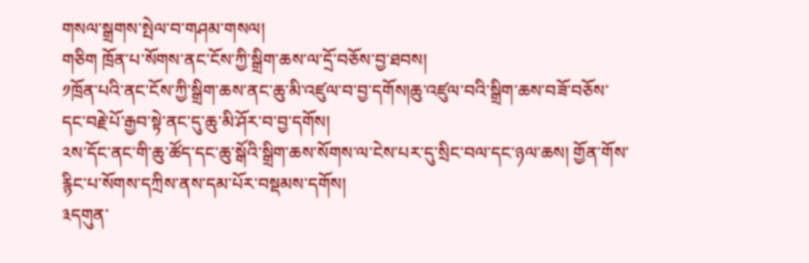གསལ་སྒྲགས་སྤེལ་བ་གཤམ་གསལ།
གཅིག ཁྲོན་པ་སོགས་ནང་ངོས་ཀྱི་སྒྲིག་ཆས་ལ་དྲོ་བཅོས་བྱ་ཐབས།
༡ཁྲོན་པའི་ནང་ངོས་ཀྱི་སྒྲིག་ཆས་ནང་ཆུ་མི་འཛུལ་བ་བྱ་དགོས།ཆུ་འཛུལ་བའི་སྒྲིག་ཆས་བཟོ་བཅོས་དང་བརྗེ་པོ་རྒྱབ་སྟེ་ནང་དུ་ཆུ་མི་ཤོར་བ་བྱ་དགོས།
༢ས་དོང་ནང་གི་ཆུ་ཚོད་དང་ཆུ་སྒོའི་སྒྲིག་ཆས་སོགས་ལ་ངེས་པར་དུ་སྲིང་བལ་དང་ཉལ་ཆས། གྱོན་གོས་རྙིང་པ་སོགས་དཀྲིས་ནས་དམ་པོར་བསྡམས་དགོས།
༣དགུན་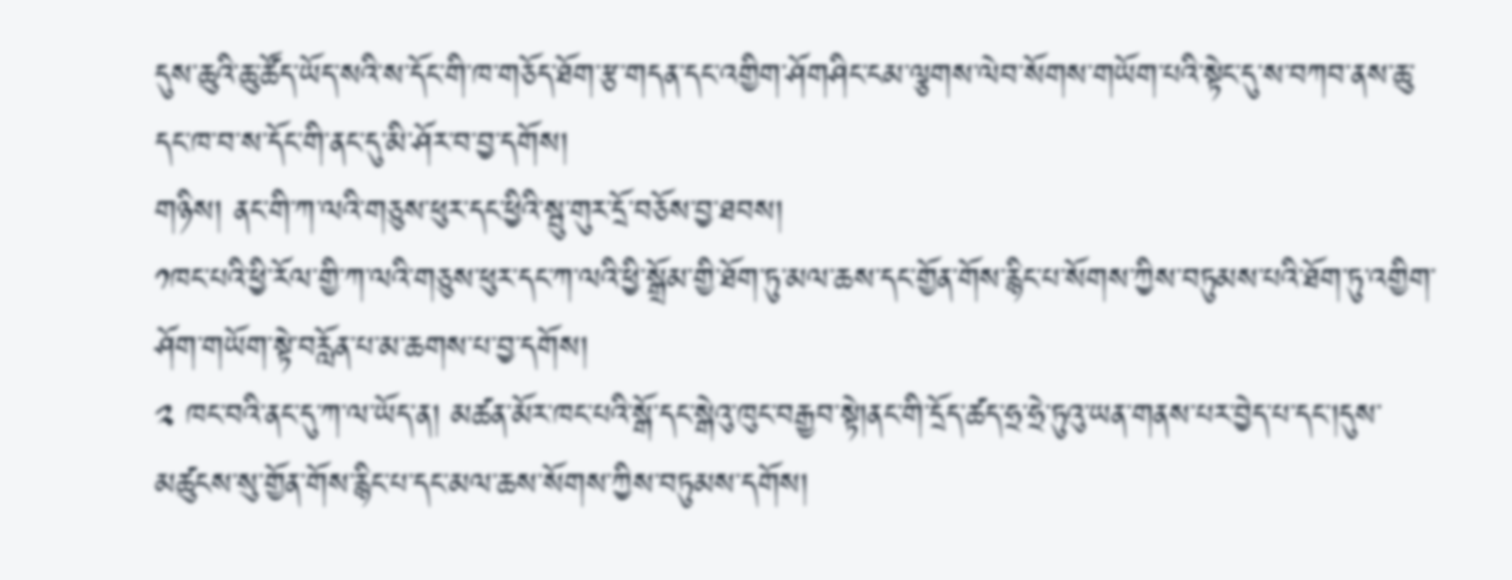དུས་ཆུའི་ཆུ་ཚོད་ཡོད་སའི་ས་དོང་གི་ཁ་གཅོད་ཐོག་རྩ་གདན་དང་འགྱིག་ཤོགཤིང་ངམ་ལྕགས་ལེབ་སོགས་གཡོག་པའི་སྟེང་དུ་ས་བཀབ་ནས་ཆུ་དང་ཁ་བ་ས་དོང་གི་ནང་དུ་མི་ཤོར་བ་བྱ་དགོས།
གཉིས། ནང་གི་ཀ་ལའི་གཅུས་ཕུར་དང་ཕྱིའི་སྦུ་གུར་དྲོ་བཅོས་བྱ་ཐབས།
༡ཁང་པའི་ཕྱི་རོལ་གྱི་ཀ་ལའི་གཅུས་ཕུར་དང་ཀ་ལའི་ཕྱི་སྒྲོམ་གྱི་ཐོག་ཏུ་མལ་ཆས་དང་གྱོན་གོས་རྙིང་པ་སོགས་ཀྱིས་བཏུམས་པའི་ཐོག་ཏུ་འགྱིག་ཤོག་གཡོག་སྟེ་བརློན་པ་མ་ཆགས་པ་བྱ་དགོས།
༢ ཁང་བའི་ནང་དུ་ཀ་ལ་ཡོད་ན། མཚན་མོར་ཁང་པའི་སྒོ་དང་སྒེའུ་ཁུང་བརྒྱབ་སྟེ།ནང་གི་དྲོད་ཚད་ཧྲ་ཧྲེ་ཏུའུ་ཡན་གནས་པར་བྱེད་པ་དང་།དུས་མཚུངས་སུ་གྱོན་གོས་རྙིང་པ་དང་མལ་ཆས་སོགས་ཀྱིས་བཏུམས་དགོས།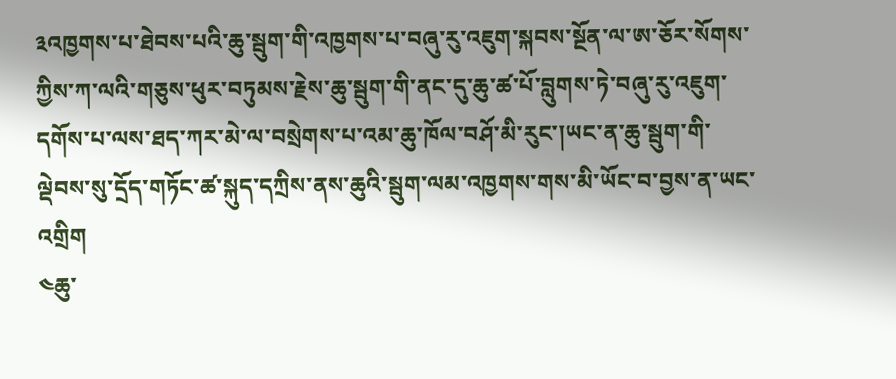༣འཁྱགས་པ་ཐེབས་པའི་ཆུ་སྦུག་གི་འཁྱགས་པ་བཞུ་རུ་འཇུག་སྐབས་སྔོན་ལ་ཨ་ཅོར་སོགས་ཀྱིས་ཀ་ལའི་གཅུས་ཕུར་བཏུམས་རྗེས་ཆུ་སྦུག་གི་ནང་དུ་ཆུ་ཚ་པོ་བླུགས་ཏེ་བཞུ་རུ་འཇུག་དགོས་པ་ལས་ཐད་ཀར་མེ་ལ་བསྲེགས་པ་འམ་ཆུ་ཁོལ་བཤོ་མི་རུང་།ཡང་ན་ཆུ་སྦུག་གི་ལྡེབས་སུ་དྲོད་གཏོང་ཚ་སྐུད་དཀྲིས་ནས་ཆུའི་སྦུག་ལམ་འཁྱགས་གས་མི་ཡོང་བ་བྱས་ན་ཡང་འགྲིག
༤ཆུ་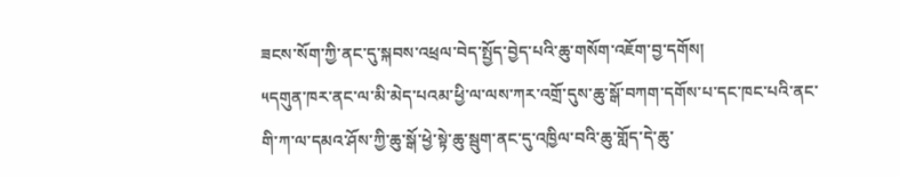ཟངས་སོག་ཀྱི་ནང་དུ་སྐབས་འཕྲལ་བེད་སྤྱོད་བྱེད་པའི་ཆུ་གསོག་འཇོག་བྱ་དགོས།
༥དགུན་ཁར་ནང་ལ་མི་མེད་པའམ་ཕྱི་ལ་ལས་ཀར་འགྲོ་དུས་ཆུ་སྒོ་བཀག་དགོས་པ་དང་ཁང་པའི་ནང་གི་ཀ་ལ་དམའ་ཤོས་ཀྱི་ཆུ་སྒོ་ཕྱེ་སྟེ་ཆུ་སྦུག་ནང་དུ་འཁྱིལ་བའི་ཆུ་གློད་དེ་ཆུ་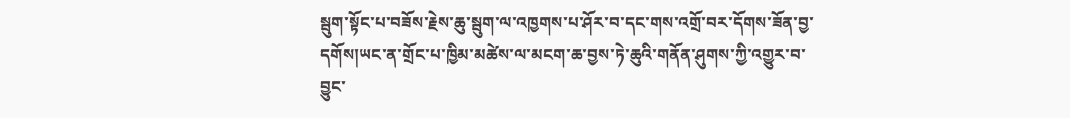སྦུག་སྟོང་པ་བཟོས་རྗེས་ཆུ་སྦུག་ལ་འཁྱགས་པ་ཤོར་བ་དང་གས་འགྲོ་བར་དོགས་ཟོན་བྱ་དགོས།ཡང་ན་གྲོང་པ་ཁྱིམ་མཚེས་ལ་མངག་ཆ་བྱས་ཏེ་ཆུའི་གནོན་ཤུགས་ཀྱི་འགྱུར་བ་བྱུང་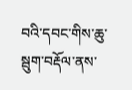བའི་དབང་གིས་ཆུ་སྦུག་བརྡོལ་ནས་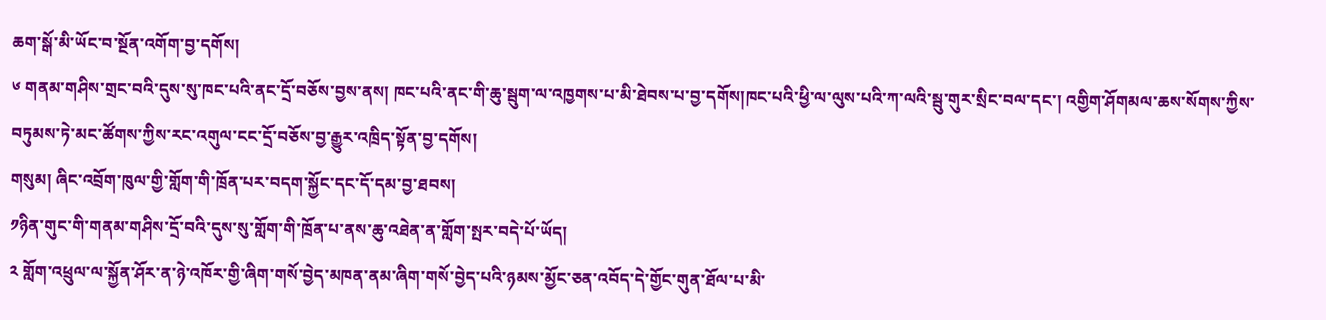ཆག་སྒོ་མི་ཡོང་བ་སྔོན་འགོག་བྱ་དགོས།
༦ གནམ་གཤིས་གྲང་བའི་དུས་སུ་ཁང་པའི་ནང་དྲོ་བཅོས་བྱས་ནས། ཁང་པའི་ནང་གི་ཆུ་སྦུག་ལ་འཁྱགས་པ་མི་ཐེབས་པ་བྱ་དགོས།ཁང་པའི་ཕྱི་ལ་ལུས་པའི་ཀ་ལའི་སྦུ་གུར་སྲིང་བལ་དང་། འགྱིག་ཤོགམལ་ཆས་སོགས་ཀྱིས་བཏུམས་ཏེ་མང་ཚོགས་ཀྱིས་རང་འགུལ་ངང་དྲོ་བཅོས་བྱ་རྒྱུར་འཁྲིད་སྟོན་བྱ་དགོས།
གསུམ། ཞིང་འབྲོག་ཁུལ་གྱི་གློག་གི་ཁྲོན་པར་བདག་སྐྱོང་དང་དོ་དམ་བྱ་ཐབས།
༡ཉིན་གུང་གི་གནམ་གཤིས་དྲོ་བའི་དུས་སུ་གློག་གི་ཁྲོན་པ་ནས་ཆུ་འཐེན་ན་གློག་སྤར་བདེ་པོ་ཡོད།
༢ གློག་འཕྲུལ་ལ་སྐྱོན་ཤོར་ན་ཉེ་འཁོར་གྱི་ཞིག་གསོ་བྱེད་མཁན་ནམ་ཞིག་གསོ་བྱེད་པའི་ཉམས་མྱོང་ཅན་འབོད་དེ་གྱོང་གུན་ཐོལ་པ་མི་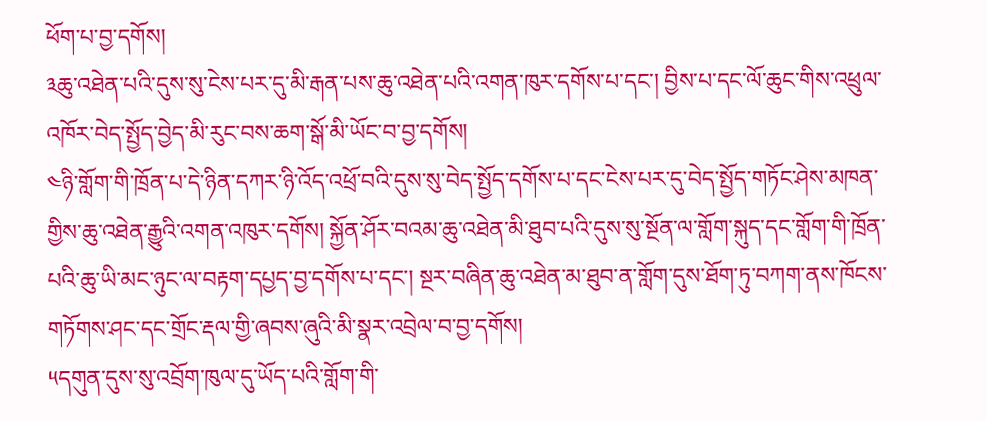ཕོག་པ་བྱ་དགོས།
༣ཆུ་འཐེན་པའི་དུས་སུ་ངེས་པར་དུ་མི་རྒན་པས་ཆུ་འཐེན་པའི་འགན་ཁུར་དགོས་པ་དང་། བྱིས་པ་དང་ལོ་ཆུང་གིས་འཕྲུལ་འཁོར་བེད་སྤྱོད་བྱེད་མི་རུང་བས་ཆག་སྒོ་མི་ཡོང་བ་བྱ་དགོས།
༤ཉི་གློག་གི་ཁྲོན་པ་དེ་ཉིན་དཀར་ཉི་འོད་འཕྲོ་བའི་དུས་སུ་བེད་སྤྱོད་དགོས་པ་དང་ངེས་པར་དུ་བེད་སྤྱོད་གཏོང་ཤེས་མཁན་གྱིས་ཆུ་འཐེན་རྒྱུའི་འགན་འཁུར་དགོས། སྐྱོན་ཤོར་བའམ་ཆུ་འཐེན་མི་ཐུབ་པའི་དུས་སུ་སྔོན་ལ་གློག་སྐུད་དང་གློག་གི་ཁྲོན་པའི་ཆུ་ཡི་མང་ཉུང་ལ་བརྟག་དཔྱད་བྱ་དགོས་པ་དང་། སྔར་བཞིན་ཆུ་འཐེན་མ་ཐུབ་ན་གློག་དུས་ཐོག་ཏུ་བཀག་ནས་ཁོངས་གཏོགས་ཤང་དང་གྲོང་རྡལ་གྱི་ཞབས་ཞུའི་མི་སྣར་འབྲེལ་བ་བྱ་དགོས།
༥དགུན་དུས་སུ་འབྲོག་ཁུལ་དུ་ཡོད་པའི་གློག་གི་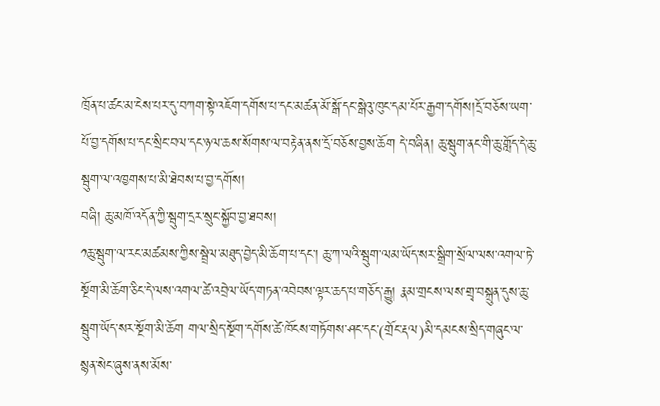ཁྲོན་པ་ཚང་མ་ངེས་པར་དུ་བཀག་སྟེ་འཇོག་དགོས་པ་དང་མཚན་མོ་སྒོ་དང་སྒེའུ་ཁུང་དམ་པོར་རྒྱག་དགོས།དྲོ་བཅོས་ཡག་པོ་བྱ་དགོས་པ་དང་སྲིང་བལ་དང་ཉལ་ཆས་སོགས་ལ་བརྟེན་ནས་དྲོ་བཅོས་བྱས་ཆོག དེ་བཞིན། ཆུ་སྦུག་ནང་གི་ཆུ་གློད་དེ་ཆུ་སྦུག་ལ་འཁྱགས་པ་མི་ཐེབས་པ་བྱ་དགོས།
བཞི། ཆུ་མཁོ་འདོན་ཀྱི་སྦུག་དྲར་སྲུང་སྐྱོབ་བྱ་ཐབས།
༡ཆུ་སྦུག་ལ་རང་མཚམས་ཀྱིས་སྦྲེལ་མཐུད་བྱེད་མི་ཆོག་པ་དང་། ཆུ་ཀ་ལའི་སྦུག་ལམ་ཡོད་སར་སྒྲིག་སྲོལ་ལས་འགལ་ཏེ་སྔོག་མི་ཆོག་ཅིང་དེ་ལས་འགལ་ཚེ་འབྲེལ་ཡོད་གཏན་འབེབས་ལྟར་ཆད་པ་གཅོད་རྒྱུ། རྣམ་གྲངས་ལས་གྲྭ་བསྐྲུན་དུས་ཆུ་སྦུག་ཡོད་སར་སྔོག་མི་ཆོག གལ་སྲིད་སྔོག་དགོས་ཚེ་ཁོངས་གཏོགས་ཤང་དང་(གྲོང་རྡལ)མི་དམངས་སྲིད་གཞུང་ལ་སྙན་སེང་ཞུས་ནས་མོས་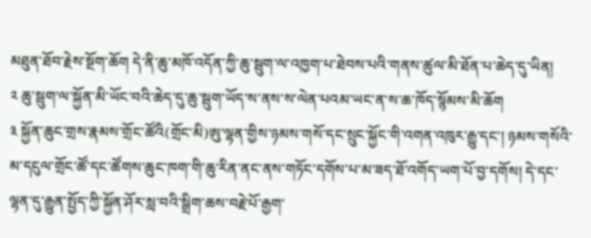མཐུན་ཐོབ་རྗེས་སྔོག་ཆོག དེ་ནི་ཆུ་མཁོ་འདོན་ཀྱི་ཆུ་སྦུག་ལ་འཁྱག་པ་ཐེབས་པའི་གནས་ཚུལ་མི་ཐོན་པ་ཆེད་དུ་ཡིན།
༢ ཆུ་སྦུག་ལ་སྐྱོན་མི་ཡོང་བའི་ཆེད་དུ་ཆུ་སྦུག་ཡོད་ས་ནས་ས་ལེན་པའམ་ཡང་ན་ས་ཆ་ཁོད་སྙོམས་མི་ཆོག
༣ སྐྱོན་ཆུང་གྲས་རྣམས་གྲོང་ཚོའི(གྲོང་མི)ཨུ་ལྷན་གྱིས་ཉམས་གསོ་དང་སྲུང་སྐྱོང་གི་འགན་འཁུར་རྒྱུ་དང་། ཉམས་གསོའི་མ་དངུལ་གྲོང་ཚོ་དང་ཚོགས་ཆུང་ཁག་གི་ཆུ་རིན་ནང་ནས་གཏོང་དགོས་པ་མ་ཟད་ཐོ་འགོད་ཡག་པོ་བྱ་དགོས། དེ་དང་ལྷན་དུ་རྒྱུན་སྤྱོད་ཀྱི་སྐྱོན་ཤོར་སླ་བའི་སྒྲིག་ཆས་བརྗེ་པོ་རྒྱག་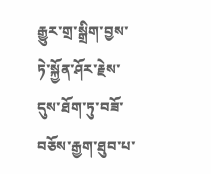རྒྱུར་གྲ་སྒྲིག་བྱས་ཏེ་སྐྱོན་ཤོར་རྗེས་དུས་ཐོག་ཏུ་བཟོ་བཅོས་རྒྱག་ཐུབ་པ་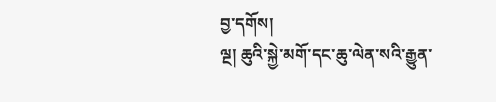བྱ་དགོས།
ལྔ། ཆུའི་སྐྱེ་མགོ་དང་ཆུ་ལེན་སའི་རྒྱུན་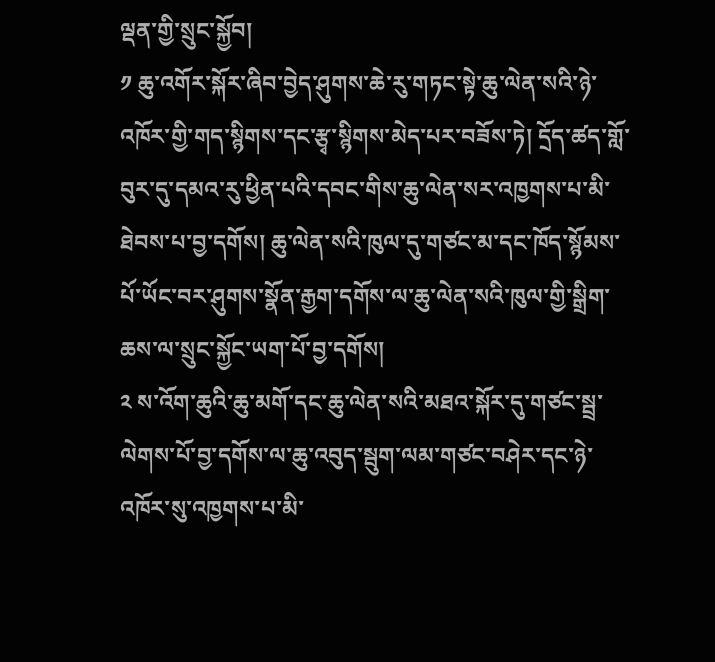ལྡན་གྱི་སྲུང་སྐྱོབ།
༡ ཆུ་འགོར་སྐོར་ཞིབ་བྱེད་ཤུགས་ཆེ་རུ་གཏང་སྟེ་ཆུ་ལེན་སའི་ཉེ་འཁོར་གྱི་གད་སྙིགས་དང་རྩྭ་སྙིགས་མེད་པར་བཟོས་ཏེ། དྲོད་ཚད་གློ་བུར་དུ་དམའ་རུ་ཕྱིན་པའི་དབང་གིས་ཆུ་ལེན་སར་འཁྱགས་པ་མི་ཐེབས་པ་བྱ་དགོས། ཆུ་ལེན་སའི་ཁུལ་དུ་གཙང་མ་དང་ཁོད་སྙོམས་པོ་ཡོང་བར་ཤུགས་སྣོན་རྒྱག་དགོས་ལ་ཆུ་ལེན་སའི་ཁུལ་གྱི་སྒྲིག་ཆས་ལ་སྲུང་སྐྱོང་ཡག་པོ་བྱ་དགོས།
༢ ས་འོག་ཆུའི་ཆུ་མགོ་དང་ཆུ་ལེན་སའི་མཐའ་སྐོར་དུ་གཙང་སྦྲ་ལེགས་པོ་བྱ་དགོས་ལ་ཆུ་འབུད་སྦུག་ལམ་གཙང་བཤེར་དང་ཉེ་འཁོར་སུ་འཁྱགས་པ་མི་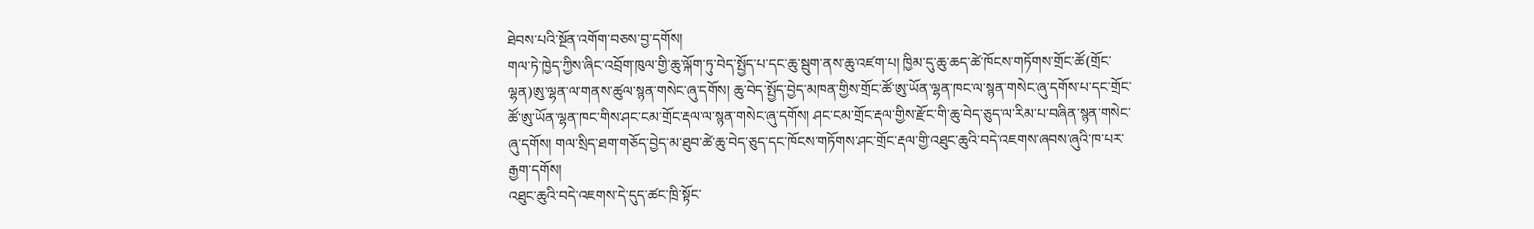ཐེབས་པའི་སྔོན་འགོག་བཅས་བྱ་དགོས།
གལ་ཏེ་ཁྱེད་ཀྱིས་ཞིང་འབྲོག་ཁུལ་གྱི་ཆུ་ལྐོག་ཏུ་བེད་སྤྱོད་པ་དང་ཆུ་སྦུག་ནས་ཆུ་འཛག་པ། ཁྱིམ་དུ་ཆུ་ཆད་ཚེ་ཁོངས་གཏོགས་གྲོང་ཚོ(གྲོང་ལྷན)ཨུ་ལྷན་ལ་གནས་ཚུལ་སྙན་གསེང་ཞུ་དགོས། ཆུ་བེད་སྤྱོད་བྱེད་མཁན་གྱིས་གྲོང་ཚོ་ཨུ་ཡོན་ལྷན་ཁང་ལ་སྙན་གསེང་ཞུ་དགོས་པ་དང་གྲོང་ཚོ་ཨུ་ཡོན་ལྷན་ཁང་གིས་ཤང་ངམ་གྲོང་རྡལ་ལ་སྙན་གསེང་ཞུ་དགོས། ཤང་ངམ་གྲོང་རྡལ་གྱིས་རྫོང་གི་ཆུ་བེད་ཅུད་ལ་རིམ་པ་བཞིན་སྙན་གསེང་ཞུ་དགོས། གལ་སྲིད་ཐག་གཅོད་བྱེད་མ་ཐུབ་ཚེ་ཆུ་བེད་ཅུད་དང་ཁོངས་གཏོགས་ཤང་གྲོང་རྡལ་གྱི་འཐུང་ཆུའི་བདེ་འཇགས་ཞབས་ཞུའི་ཁ་པར་རྒྱག་དགོས།
འཐུང་ཆུའི་བདེ་འཇགས་དེ་དུད་ཚང་ཁྲི་སྟོང་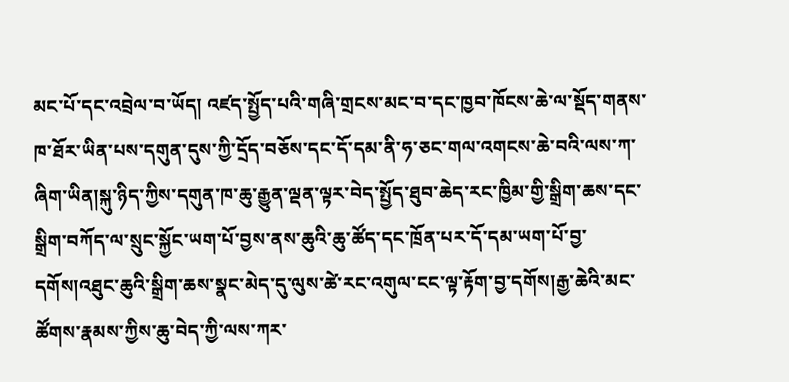མང་པོ་དང་འབྲེལ་བ་ཡོད། འཛད་སྤྱོད་པའི་གཞི་གྲངས་མང་བ་དང་ཁྱབ་ཁོངས་ཆེ་ལ་སྡོད་གནས་ཁ་ཐོར་ཡིན་པས་དགུན་དུས་ཀྱི་དྲོད་བཅོས་དང་དོ་དམ་ནི་ཧ་ཅང་གལ་འགངས་ཆེ་བའི་ལས་ཀ་ཞིག་ཡིན།སྐུ་ཉིད་ཀྱིས་དགུན་ཁ་ཆུ་རྒྱུན་ལྡན་ལྟར་བེད་སྤྱོད་ཐུབ་ཆེད་རང་ཁྱིམ་གྱི་སྒྲིག་ཆས་དང་སྒྲིག་བཀོད་ལ་སྲུང་སྐྱོང་ཡག་པོ་བྱས་ནས་ཆུའི་ཆུ་ཚོད་དང་ཁྲོན་པར་དོ་དམ་ཡག་པོ་བྱ་དགོས།འཐུང་ཆུའི་སྒྲིག་ཆས་སྣང་མེད་དུ་ལུས་ཚེ་རང་འགུལ་ངང་ལྟ་རྟོག་བྱ་དགོས།རྒྱ་ཆེའི་མང་ཚོགས་རྣམས་ཀྱིས་ཆུ་བེད་ཀྱི་ལས་ཀར་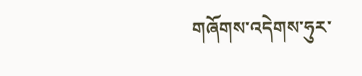གཞོགས་འདེགས་ཧུར་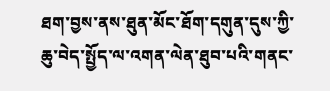ཐག་བྱས་ནས་ཐུན་མོང་ཐོག་དགུན་དུས་ཀྱི་ཆུ་བེད་སྤྱོད་ལ་འགན་ལེན་ཐུབ་པའི་གནང་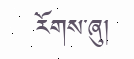རོགས་ཞུ།